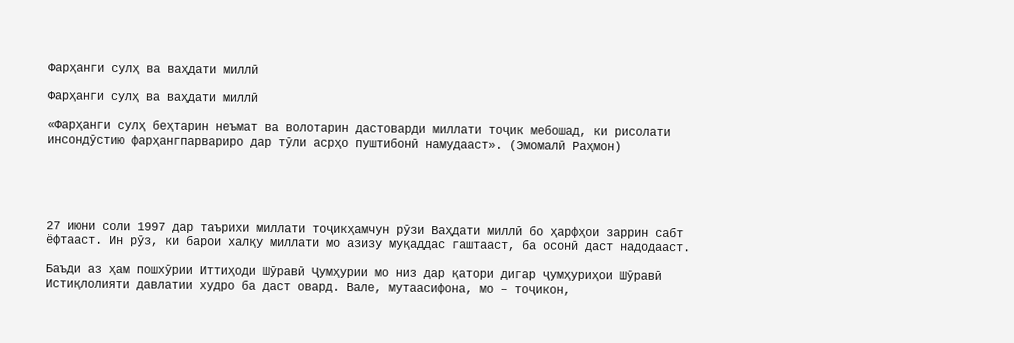Фарҳанги сулҳ ва ваҳдати миллӣ

Фарҳанги сулҳ ва ваҳдати миллӣ

«Фарҳанги сулҳ беҳтарин неъмат ва волотарин дастоварди миллати тоҷик мебошад, ки рисолати инсондӯстию фарҳангпарвариро дар тӯли асрҳо пуштибонӣ намудааст». (Эмомалӣ Раҳмон)





27 июни соли 1997 дар таърихи миллати тоҷикҳамчун рӯзи Ваҳдати миллӣ бо ҳарфҳои заррин сабт ёфтааст. Ин рӯз, ки барои халқу миллати мо азизу муқаддас гаштааст, ба осонӣ даст надодааст.

Баъди аз ҳам пошхӯрии Иттиҳоди Шӯравӣ Ҷумҳурии мо низ дар қатори дигар ҷумҳуриҳои Шӯравӣ Истиқлолияти давлатии худро ба даст овард. Вале, мутаасифона, мо – тоҷикон,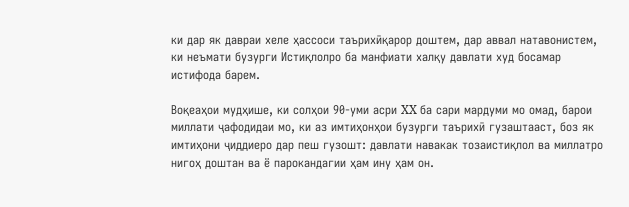ки дар як давраи хеле ҳассоси таърихӣқарор доштем, дар аввал натавонистем, ки неъмати бузурги Истиқлолро ба манфиати халқу давлати худ босамар истифода барем.

Воқеаҳои мудҳише, ки солҳои 90-уми асри XX ба сари мардуми мо омад, барои миллати ҷафодидаи мо, ки аз имтиҳонҳои бузурги таърихӣ гузаштааст, боз як имтиҳони ҷиддиеро дар пеш гузошт: давлати навакак тозаистиқлол ва миллатро нигоҳ доштан ва ё парокандагии ҳам ину ҳам он.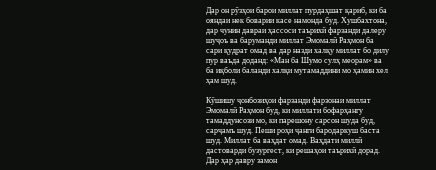Дар он рӯзҳои барои миллат пурдаҳшат қариб, ки ба ояндаи нек боварии касе намонда буд. Хушбахтона, дар чунин давраи ҳассоси таърихӣ фарзанди далеру шуҷоъ ва баруманди миллат Эмомалӣ Раҳмон ба сари қудрат омад ва дар назди халқу миллат бо дилу пур ваъда доданд: «Ман ба Шумо сулҳ меорам» ва ба иқболи баланди халқи мутамаддини мо ҳамин хел ҳам шуд.

Кӯшишу ҷонбозиҳои фарзанди фарзонаи миллат Эмомалӣ Раҳмон буд, ки миллати бофарҳангу тамаддунсози мо, ки парешону сарсон шуда буд, сарҷамъ шуд. Пеши роҳи ҷанги бародаркуш баста шуд. Миллат ба ваҳдат омад. Ваҳдати миллӣ дастоварди бузургест, ки решаҳои таърихӣ дорад. Дар ҳар давру замон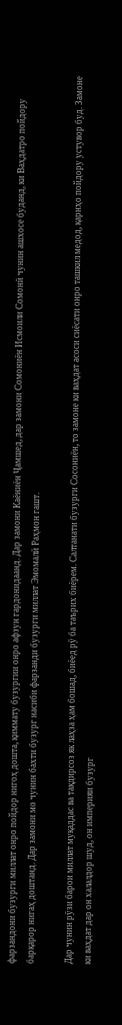фарзандони бузурги миллат онро пойдор нигоҳ дошта, қиммату бузургии онро афзун гардонидаанд. Дар замони Каёниён Ҷамшед, дар замони Сомониён Исмоили Сомонӣ чунин ашхосе буданд, ки Ваҳдатро пойдору барқарор нигаҳ доштанд. Дар замони мо чунин бахти бузург насиби фарзанди бузурги миллат Эмомалӣ Раҳмон гашт.

Дар чунин рӯзи барои миллат муқаддас ва тақдирсоз як лаҳза ҳам бошад, биёед рӯ ба таърих биёрем. Салтанати бузурги Сосониён, то замоне ки ваҳдат асоси сиёсати онро ташкил медод, қарнҳо пойдору устувор буд. Замоне ки ваҳдат дар он халалдор шуд, он империяи бузург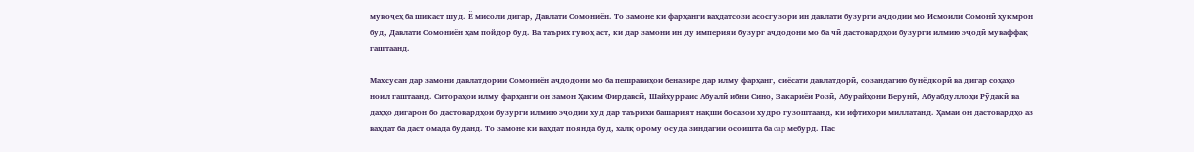мувоҷеҳ ба шикаст шуд. Ё мисоли дигар, Давлати Сомониён. То замоне ки фарҳанги ваҳдатсози асосгузори ин давлати бузурги аҷдодии мо Исмоили Сомонӣ ҳукмрон буд, Давлати Сомониён ҳам пойдор буд. Ва таърих гувоҳ аст, ки дар замони ин ду империяи бузург аҷдодони мо ба чӣ дастовардҳои бузурги илмию эҷодӣ муваффақ гаштаанд.

Махсусан дар замони давлатдории Сомониён аҷдодони мо ба пешравиҳои беназире дар илму фарҳанг, сиёсати давлатдорӣ, созандагию бунёдкорӣ ва дигар соҳаҳо ноил гаштаанд. Ситораҳои илму фарҳанги он замон Ҳаким Фирдавсӣ, Шайхурраис Абуалӣ ибни Сино, Закариёи Розӣ, Абурайҳони Берунӣ, Абуабдуллоҳи Рӯдакӣ ва даҳҳо дигарон бо дастовардҳои бузурги илмию эҷодии худ дар таърихи башарият нақши босазои худро гузоштаанд, ки ифтихори миллатанд. Ҳамаи он дастовардҳо аз ваҳдат ба даст омада буданд. То замоне ки ваҳдат поянда буд, халқ орому осуда зиндагии осоишта ба cap мебурд. Пас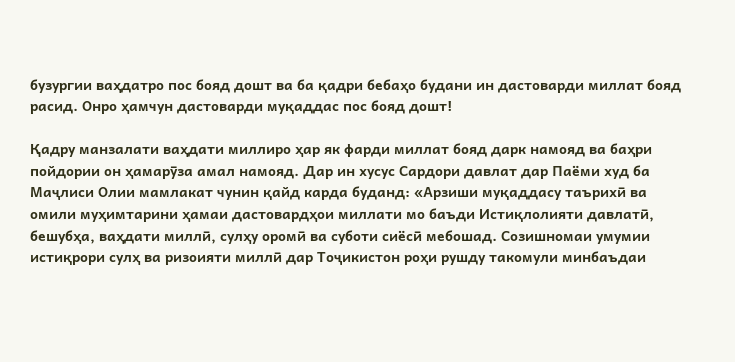бузургии ваҳдатро пос бояд дошт ва ба қадри бебаҳо будани ин дастоварди миллат бояд расид. Онро ҳамчун дастоварди муқаддас пос бояд дошт!

Қадру манзалати ваҳдати миллиро ҳар як фарди миллат бояд дарк намояд ва баҳри пойдории он ҳамарӯза амал намояд. Дар ин хусус Сардори давлат дар Паёми худ ба Маҷлиси Олии мамлакат чунин қайд карда буданд: «Арзиши муқаддасу таърихӣ ва омили муҳимтарини ҳамаи дастовардҳои миллати мо баъди Истиқлолияти давлатӣ, бешубҳа, ваҳдати миллӣ, сулҳу оромӣ ва суботи сиёсӣ мебошад. Созишномаи умумии истиқрори сулҳ ва ризоияти миллӣ дар Тоҷикистон роҳи рушду такомули минбаъдаи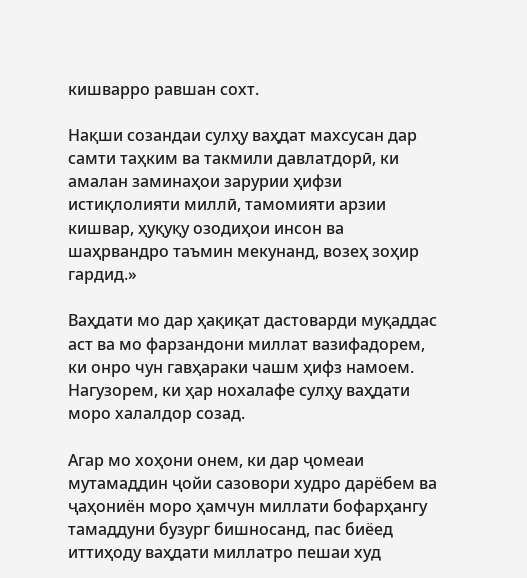кишварро равшан сохт.

Нақши созандаи сулҳу ваҳдат махсусан дар самти таҳким ва такмили давлатдорӣ, ки амалан заминаҳои зарурии ҳифзи истиқлолияти миллӣ, тамомияти арзии кишвар, ҳуқуқу озодиҳои инсон ва шаҳрвандро таъмин мекунанд, возеҳ зоҳир гардид.»

Ваҳдати мо дар ҳақиқат дастоварди муқаддас аст ва мо фарзандони миллат вазифадорем, ки онро чун гавҳараки чашм ҳифз намоем. Нагузорем, ки ҳар нохалафе сулҳу ваҳдати моро халалдор созад.

Агар мо хоҳони онем, ки дар ҷомеаи мутамаддин ҷойи сазовори худро дарёбем ва ҷаҳониён моро ҳамчун миллати бофарҳангу тамаддуни бузург бишносанд, пас биёед иттиҳоду ваҳдати миллатро пешаи худ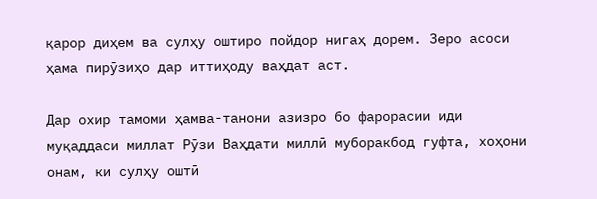қарор диҳем ва сулҳу оштиро пойдор нигаҳ дорем. Зеро асоси ҳама пирӯзиҳо дар иттиҳоду ваҳдат аст.

Дар охир тамоми ҳамва-танони азизро бо фарорасии иди муқаддаси миллат Рӯзи Ваҳдати миллӣ муборакбод гуфта, хоҳони онам, ки сулҳу оштӣ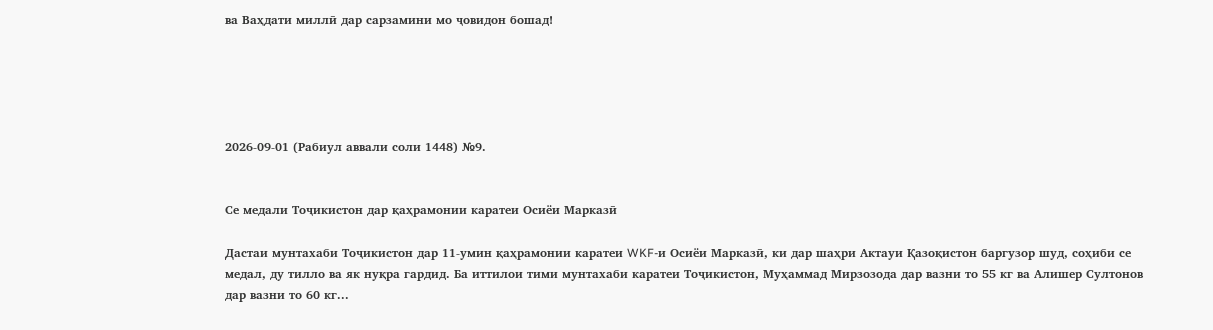ва Ваҳдати миллӣ дар сарзамини мо ҷовидон бошад!





2026-09-01 (Рабиул аввали соли 1448) №9.


Се медали Тоҷикистон дар қаҳрамонии каратеи Осиёи Марказӣ

Дастаи мунтахаби Тоҷикистон дар 11-умин қаҳрамонии каратеи WKF-и Осиёи Марказӣ, ки дар шаҳри Актауи Қазоқистон баргузор шуд, соҳиби се медал, ду тилло ва як нуқра гардид. Ба иттилои тими мунтахаби каратеи Тоҷикистон, Муҳаммад Мирзозода дар вазни то 55 кг ва Алишер Султонов дар вазни то 60 кг...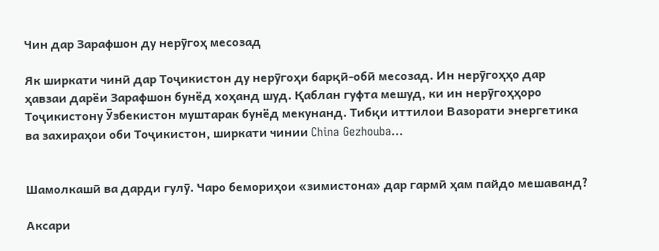Чин дар Зарафшон ду нерӯгоҳ месозад

Як ширкати чинӣ дар Тоҷикистон ду нерӯгоҳи барқӣ-обӣ месозад. Ин нерӯгоҳҳо дар ҳавзаи дарёи Зарафшон бунёд хоҳанд шуд. Қаблан гуфта мешуд, ки ин нерӯгоҳҳоро Тоҷикистону Ӯзбекистон муштарак бунёд мекунанд. Тибқи иттилои Вазорати энергетика ва захираҳои оби Тоҷикистон, ширкати чинии China Gezhouba...


Шамолкашӣ ва дарди гулӯ. Чаро бемориҳои «зимистона» дар гармӣ ҳам пайдо мешаванд?

Аксари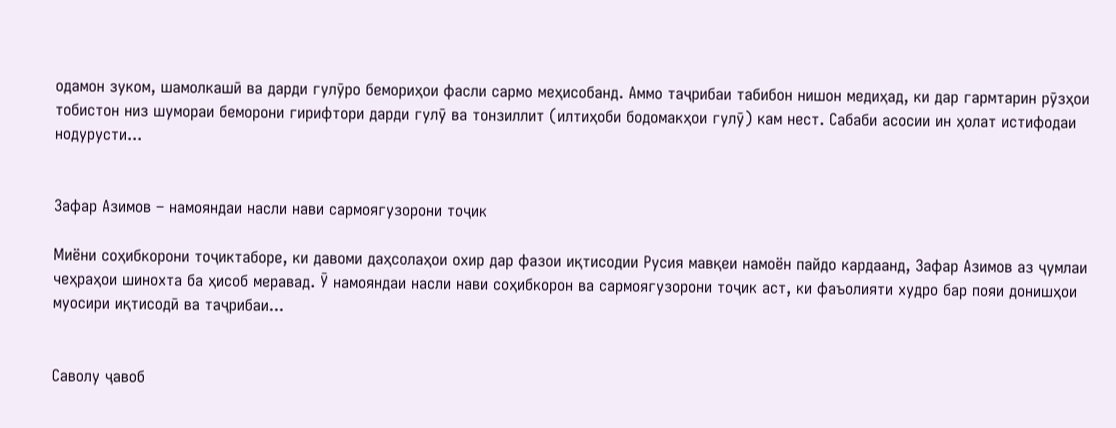одамон зуком, шамолкашӣ ва дарди гулӯро бемориҳои фасли сармо меҳисобанд. Аммо таҷрибаи табибон нишон медиҳад, ки дар гармтарин рӯзҳои тобистон низ шумораи беморони гирифтори дарди гулӯ ва тонзиллит (илтиҳоби бодомакҳои гулӯ) кам нест. Сабаби асосии ин ҳолат истифодаи нодурусти...


Зафар Азимов – намояндаи насли нави сармоягузорони тоҷик

Миёни соҳибкорони тоҷиктаборе, ки давоми даҳсолаҳои охир дар фазои иқтисодии Русия мавқеи намоён пайдо кардаанд, Зафар Азимов аз ҷумлаи чеҳраҳои шинохта ба ҳисоб меравад. Ӯ намояндаи насли нави соҳибкорон ва сармоягузорони тоҷик аст, ки фаъолияти худро бар пояи донишҳои муосири иқтисодӣ ва таҷрибаи...


Саволу ҷавоб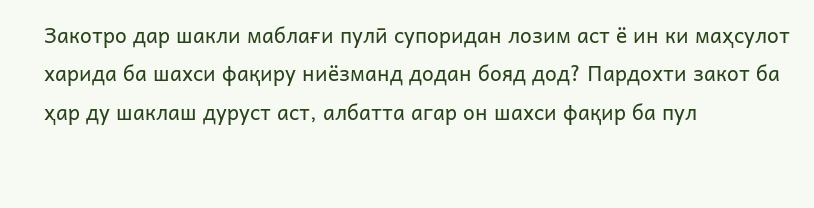Закотро дар шакли маблағи пулӣ супоридан лозим аст ё ин ки маҳсулот харида ба шахси фақиру ниёзманд додан бояд дод? Пардохти закот ба ҳар ду шаклаш дуруст аст, албатта агар он шахси фақир ба пул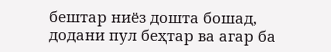бештар ниёз дошта бошад, додани пул беҳтар ва агар ба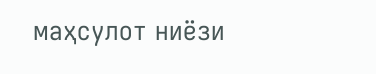маҳсулот ниёзи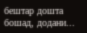бештар дошта бошад, додани...